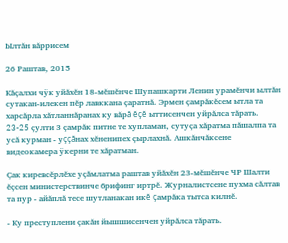Ылтăн вăррисем

26 Раштав, 2015

Кăçалхи чÿк уйăхĕн 18-мĕшĕнче Шупашкарти Ленин урамĕнчи ылтăн сутакан-илекен пĕр лавккана çаратнă. Эрмен çамрăкĕсем ытла та харсăрла хăтланнăранах ку вăрă ĕçĕ ыттисенчен уйрăлса тăрать. 23-25 çулти 3 çамрăк питне те хупламан, сутуçа хăратма пăшалпа та усă курман - уççăнах хĕненипех çырлахнă. Ашкăнчăксене видеокамера ÿкерни те хăратман.

Çак киревсĕрлĕхе уçăмлатма раштав уйăхĕн 23-мĕшĕнче ЧР Шалти ĕçсен министерствинче брифинг иртрĕ. Журналистсене пухма сăлтав та пур - айăплă тесе шутланакан икĕ çамрăка тытса килнĕ.

- Ку преступлени çакăн йышшисенчен уйрăлса тăрать.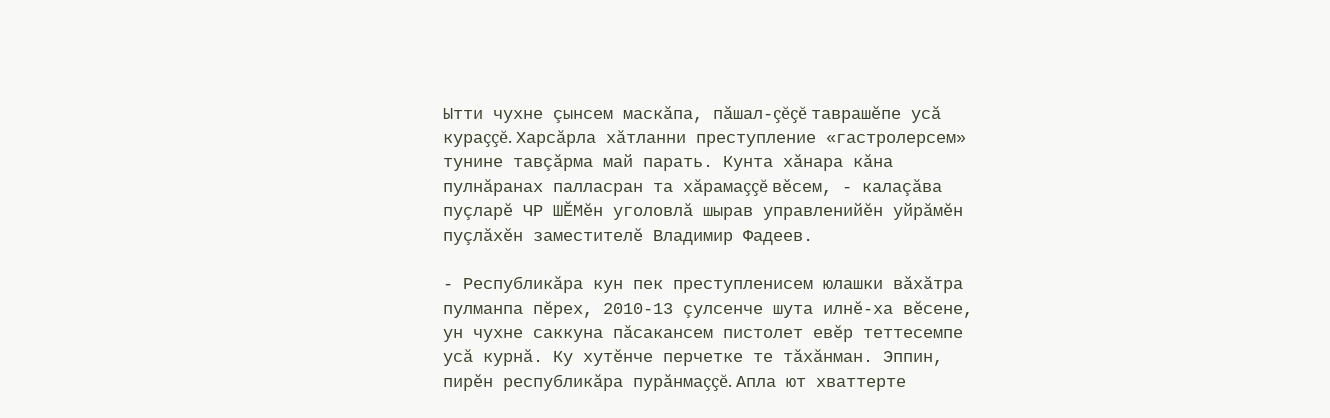Ытти чухне çынсем маскăпа, пăшал-çĕçĕ таврашĕпе усă кураççĕ. Харсăрла хăтланни преступление «гастролерсем» тунине тавçăрма май парать. Кунта хăнара кăна пулнăранах палласран та хăрамаççĕ вĕсем, - калаçăва пуçларĕ ЧР ШĔМĕн уголовлă шырав управленийĕн уйрăмĕн пуçлăхĕн заместителĕ Владимир Фадеев.

- Республикăра кун пек преступленисем юлашки вăхăтра пулманпа пĕрех, 2010-13 çулсенче шута илнĕ-ха вĕсене, ун чухне саккуна пăсакансем пистолет евĕр теттесемпе усă курнă. Ку хутĕнче перчетке те тăхăнман. Эппин, пирĕн республикăра пурăнмаççĕ. Апла ют хваттерте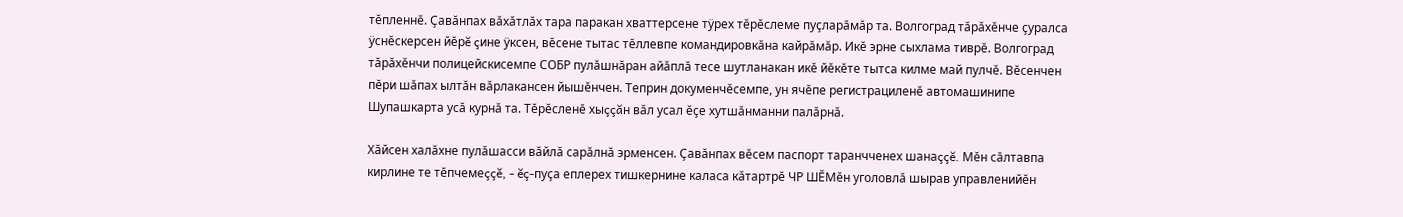тĕпленнĕ. Çавăнпах вăхăтлăх тара паракан хваттерсене тÿрех тĕрĕслеме пуçларăмăр та. Волгоград тăрăхĕнче çуралса ÿснĕскерсен йĕрĕ çине ÿксен, вĕсене тытас тĕллевпе командировкăна кайрăмăр. Икĕ эрне сыхлама тиврĕ. Волгоград тăрăхĕнчи полицейскисемпе СОБР пулăшнăран айăплă тесе шутланакан икĕ йĕкĕте тытса килме май пулчĕ. Вĕсенчен пĕри шăпах ылтăн вăрлакансен йышĕнчен. Теприн докуменчĕсемпе, ун ячĕпе регистрациленĕ автомашинипе Шупашкарта усă курнă та. Тĕрĕсленĕ хыççăн вăл усал ĕçе хутшăнманни палăрнă.

Хăйсен халăхне пулăшасси вăйлă сарăлнă эрменсен. Çавăнпах вĕсем паспорт таранчченех шанаççĕ. Мĕн сăлтавпа кирлине те тĕпчемеççĕ, - ĕç-пуçа еплерех тишкернине каласа кăтартрĕ ЧР ШĔМĕн уголовлă шырав управленийĕн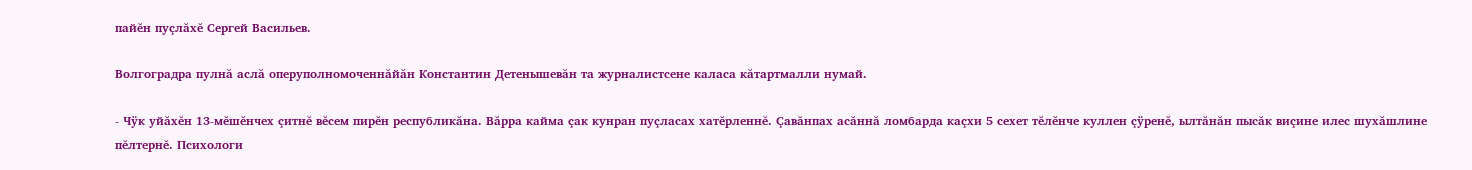пайĕн пуçлăхĕ Сергей Васильев.

Волгоградра пулнă аслă оперуполномоченнăйăн Константин Детенышевăн та журналистсене каласа кăтартмалли нумай.

- Чÿк уйăхĕн 13-мĕшĕнчех çитнĕ вĕсем пирĕн республикăна. Вăрра кайма çак кунран пуçласах хатĕрленнĕ. Çавăнпах асăннă ломбарда каçхи 5 сехет тĕлĕнче куллен çÿренĕ, ылтăнăн пысăк виçине илес шухăшлине пĕлтернĕ. Психологи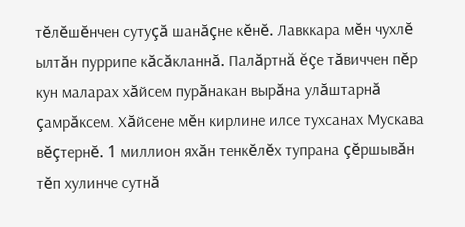тĕлĕшĕнчен сутуçă шанăçне кĕнĕ. Лавккара мĕн чухлĕ ылтăн пуррипе кăсăкланнă. Палăртнă ĕçе тăвиччен пĕр кун маларах хăйсем пурăнакан вырăна улăштарнă çамрăксем. Хăйсене мĕн кирлине илсе тухсанах Мускава вĕçтернĕ. 1 миллион яхăн тенкĕлĕх тупрана çĕршывăн тĕп хулинче сутнă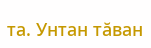та. Унтан тăван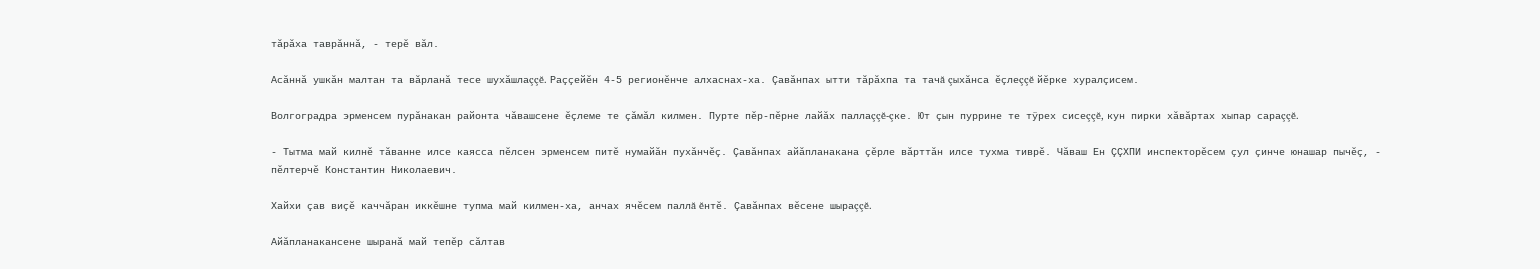тăрăха таврăннă, - терĕ вăл.

Асăннă ушкăн малтан та вăрланă тесе шухăшлаççĕ. Раççейĕн 4-5 регионĕнче алхаснах-ха. Çавăнпах ытти тăрăхпа та тачă çыхăнса ĕçлеççĕ йĕрке хуралçисем.

Волгоградра эрменсем пурăнакан районта чăвашсене ĕçлеме те çăмăл килмен. Пурте пĕр-пĕрне лайăх паллаççĕ-çке. Ют çын пуррине те тÿрех сисеççĕ, кун пирки хăвăртах хыпар сараççĕ.

- Тытма май килнĕ тăванне илсе каясса пĕлсен эрменсем питĕ нумайăн пухăнчĕç. Çавăнпах айăпланакана çĕрле вăрттăн илсе тухма тиврĕ. Чăваш Ен ÇÇХПИ инспекторĕсем çул çинче юнашар пычĕç, - пĕлтерчĕ Константин Николаевич.

Хайхи çав виçĕ каччăран иккĕшне тупма май килмен-ха, анчах ячĕсем паллă ĕнтĕ. Çавăнпах вĕсене шыраççĕ.

Айăпланакансене шыранă май тепĕр сăлтав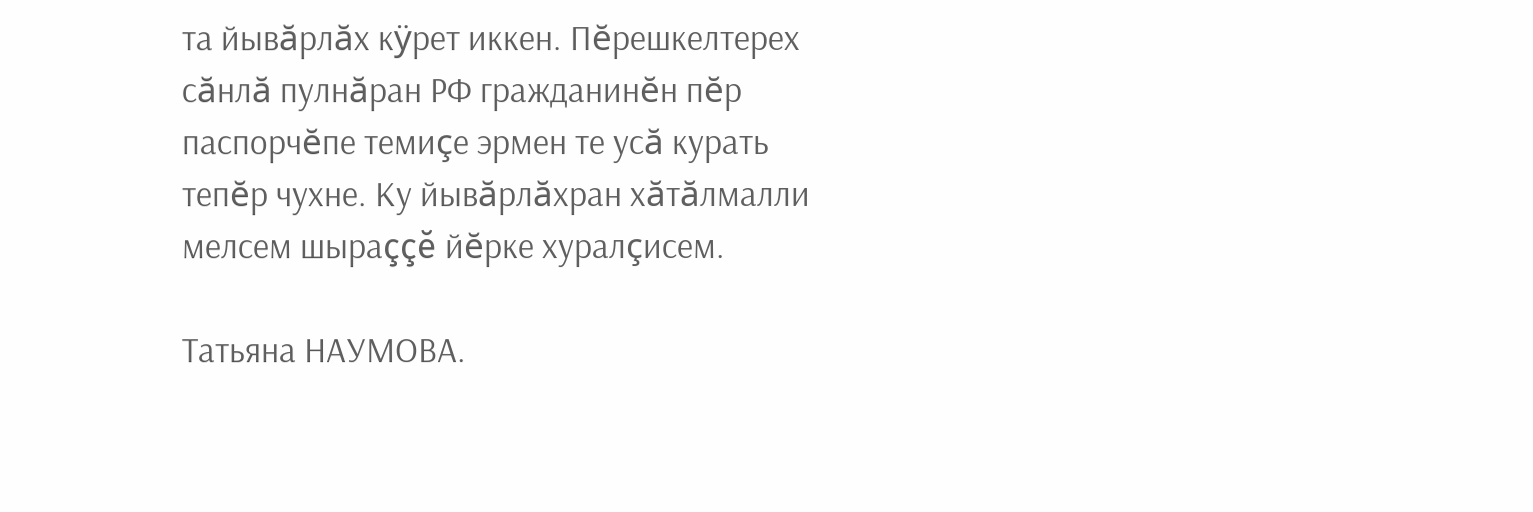та йывăрлăх кÿрет иккен. Пĕрешкелтерех сăнлă пулнăран РФ гражданинĕн пĕр паспорчĕпе темиçе эрмен те усă курать тепĕр чухне. Ку йывăрлăхран хăтăлмалли мелсем шыраççĕ йĕрке хуралçисем.

Татьяна НАУМОВА.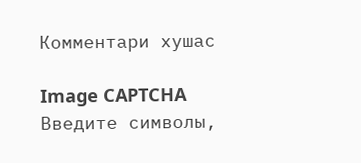Комментари хушас

Image CAPTCHA
Введите символы,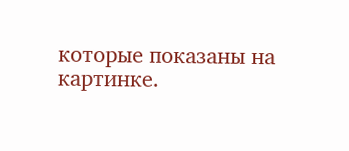которые показаны на картинке.